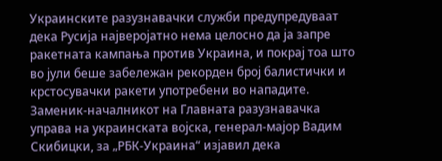Украинските разузнавачки служби предупредуваат дека Русија најверојатно нема целосно да ја запре ракетната кампања против Украина, и покрај тоа што во јули беше забележан рекорден број балистички и крстосувачки ракети употребени во нападите.
Заменик-началникот на Главната разузнавачка управа на украинската војска, генерал-мајор Вадим Скибицки, за „РБК-Украина“ изјавил дека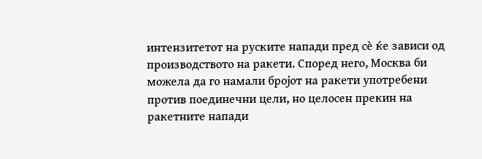интензитетот на руските напади пред сè ќе зависи од производството на ракети. Според него, Москва би можела да го намали бројот на ракети употребени против поединечни цели, но целосен прекин на ракетните напади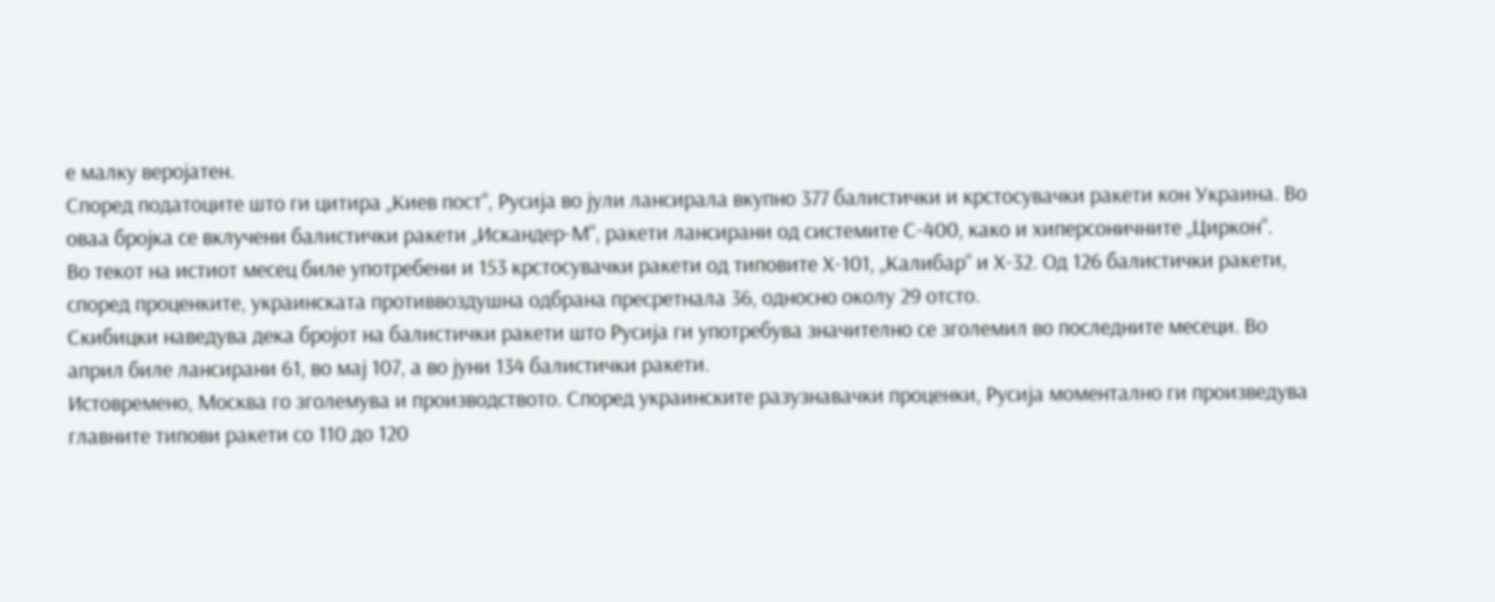е малку веројатен.
Според податоците што ги цитира „Киев пост“, Русија во јули лансирала вкупно 377 балистички и крстосувачки ракети кон Украина. Во оваа бројка се вклучени балистички ракети „Искандер-М“, ракети лансирани од системите С-400, како и хиперсоничните „Циркон“.
Во текот на истиот месец биле употребени и 153 крстосувачки ракети од типовите Х-101, „Калибар“ и Х-32. Од 126 балистички ракети, според проценките, украинската противвоздушна одбрана пресретнала 36, односно околу 29 отсто.
Скибицки наведува дека бројот на балистички ракети што Русија ги употребува значително се зголемил во последните месеци. Во април биле лансирани 61, во мај 107, а во јуни 134 балистички ракети.
Истовремено, Москва го зголемува и производството. Според украинските разузнавачки проценки, Русија моментално ги произведува главните типови ракети со 110 до 120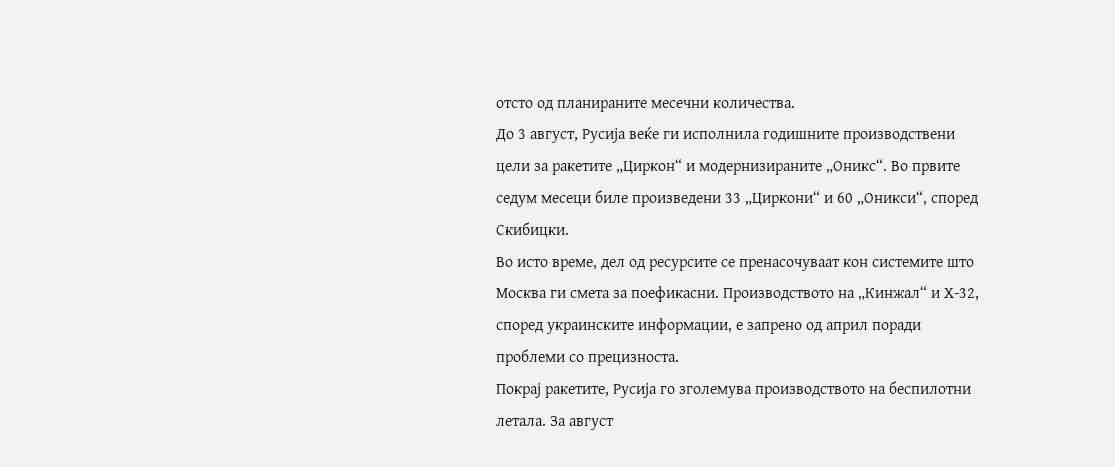отсто од планираните месечни количества.
До 3 август, Русија веќе ги исполнила годишните производствени цели за ракетите „Циркон“ и модернизираните „Оникс“. Во првите седум месеци биле произведени 33 „Циркони“ и 60 „Оникси“, според Скибицки.
Во исто време, дел од ресурсите се пренасочуваат кон системите што Москва ги смета за поефикасни. Производството на „Кинжал“ и Х-32, според украинските информации, е запрено од април поради проблеми со прецизноста.
Покрај ракетите, Русија го зголемува производството на беспилотни летала. За август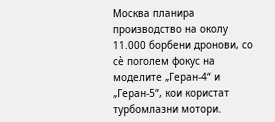Москва планира производство на околу 11.000 борбени дронови, со сè поголем фокус на моделите „Геран-4“ и „Геран-5“, кои користат турбомлазни мотори.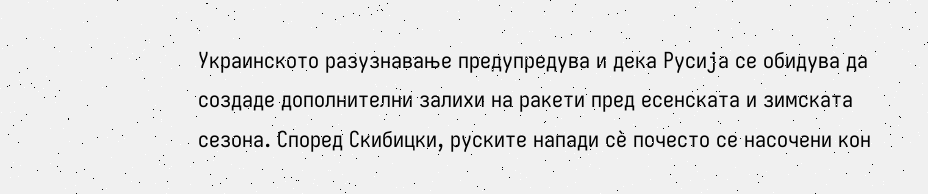Украинското разузнавање предупредува и дека Русија се обидува да создаде дополнителни залихи на ракети пред есенската и зимската сезона. Според Скибицки, руските напади сè почесто се насочени кон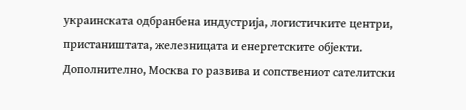украинската одбранбена индустрија, логистичките центри, пристаништата, железницата и енергетските објекти.
Дополнително, Москва го развива и сопствениот сателитски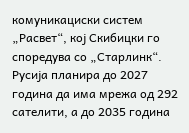комуникациски систем „Расвет“, кој Скибицки го споредува со „Старлинк“. Русија планира до 2027 година да има мрежа од 292 сателити, а до 2035 година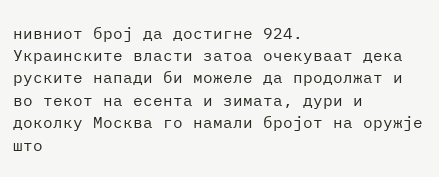нивниот број да достигне 924.
Украинските власти затоа очекуваат дека руските напади би можеле да продолжат и во текот на есента и зимата, дури и доколку Москва го намали бројот на оружје што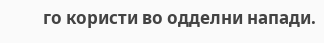го користи во одделни напади.